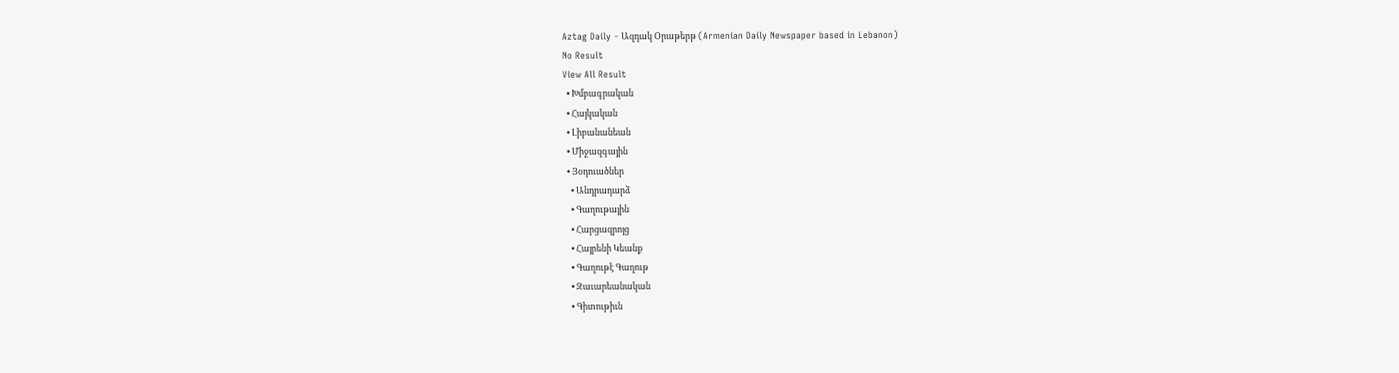Aztag Daily - Ազդակ Օրաթերթ (Armenian Daily Newspaper based in Lebanon)
No Result
View All Result
  • Խմբագրական
  • Հայկական
  • Լիբանանեան
  • Միջազգային
  • Յօդուածներ
    • Անդրադարձ
    • Գաղութային
    • Հարցազրոյց
    • Հայրենի Կեանք
    • Գաղութէ Գաղութ
    • Զաւարեանական
    • Գիտութիւն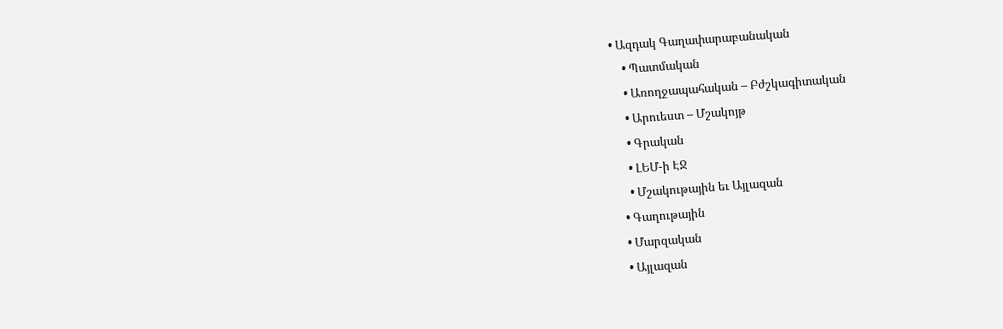• Ազդակ Գաղափարաբանական
    • Պատմական
    • Առողջապահական – Բժշկագիտական
    • Արուեստ – Մշակոյթ
    • Գրական
    • ԼԵՄ-ի ԷՋ
    • Մշակութային եւ Այլազան
  • Գաղութային
  • Մարզական
  • Այլազան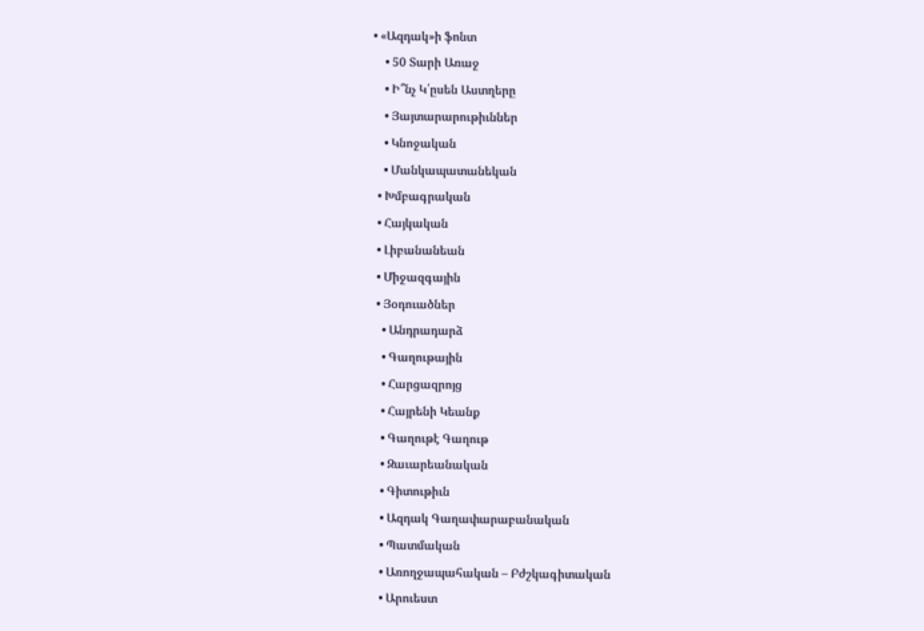• «Ազդակ»ի ֆոնտ
    • 50 Տարի Առաջ
    • Ի՞նչ Կ՛ըսեն Աստղերը
    • Յայտարարութիւններ
    • Կնոջական
    • Մանկապատանեկան
  • Խմբագրական
  • Հայկական
  • Լիբանանեան
  • Միջազգային
  • Յօդուածներ
    • Անդրադարձ
    • Գաղութային
    • Հարցազրոյց
    • Հայրենի Կեանք
    • Գաղութէ Գաղութ
    • Զաւարեանական
    • Գիտութիւն
    • Ազդակ Գաղափարաբանական
    • Պատմական
    • Առողջապահական – Բժշկագիտական
    • Արուեստ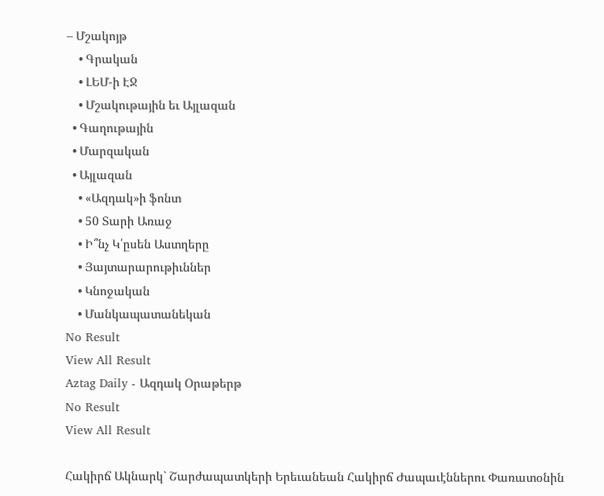– Մշակոյթ
    • Գրական
    • ԼԵՄ-ի ԷՋ
    • Մշակութային եւ Այլազան
  • Գաղութային
  • Մարզական
  • Այլազան
    • «Ազդակ»ի ֆոնտ
    • 50 Տարի Առաջ
    • Ի՞նչ Կ՛ըսեն Աստղերը
    • Յայտարարութիւններ
    • Կնոջական
    • Մանկապատանեկան
No Result
View All Result
Aztag Daily - Ազդակ Օրաթերթ
No Result
View All Result

Հակիրճ Ակնարկ` Շարժապատկերի Երեւանեան Հակիրճ Ժապաւէններու Փառատօնին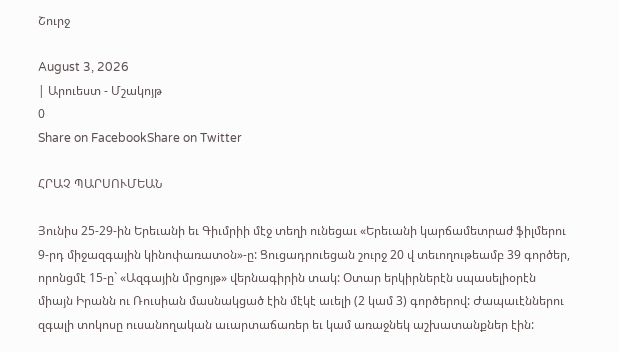Շուրջ

August 3, 2026
| Արուեստ - Մշակոյթ
0
Share on FacebookShare on Twitter

ՀՐԱՉ ՊԱՐՍՈՒՄԵԱՆ

Յունիս 25-29-ին Երեւանի եւ Գիւմրիի մէջ տեղի ունեցաւ «Երեւանի կարճամետրաժ ֆիլմերու 9-րդ միջազգային կինոփառատօն»-ը: Ցուցադրուեցան շուրջ 20 վ տեւողութեամբ 39 գործեր, որոնցմէ 15-ը` «Ազգային մրցոյթ» վերնագիրին տակ: Օտար երկիրներէն սպասելիօրէն միայն Իրանն ու Ռուսիան մասնակցած էին մէկէ աւելի (2 կամ 3) գործերով: Ժապաւէններու զգալի տոկոսը ուսանողական աւարտաճառեր եւ կամ առաջնեկ աշխատանքներ էին: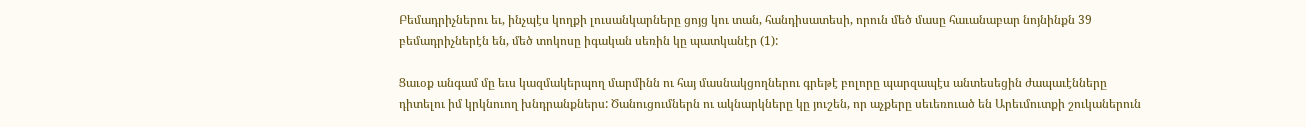Բեմադրիչներու եւ, ինչպէս կողքի լուսանկարները ցոյց կու տան, հանդիսատեսի, որուն մեծ մասը հաւանաբար նոյնինքն 39 բեմադրիչներէն են, մեծ տոկոսը իգական սեռին կը պատկանէր (1):

Ցաւօք անգամ մը եւս կազմակերպող մարմինն ու հայ մասնակցողներու գրեթէ բոլորը պարզապէս անտեսեցին ժապաւէնները դիտելու իմ կրկնուող խնդրանքներս: Ծանուցումներն ու ակնարկները կը յուշեն, որ աչքերը սեւեռուած են Արեւմուտքի շուկաներուն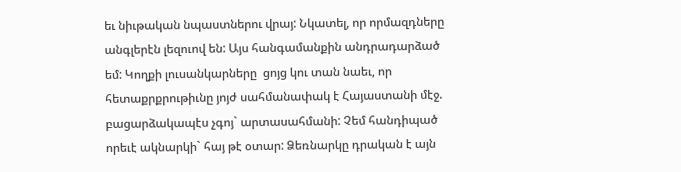եւ նիւթական նպաստներու վրայ: Նկատել, որ որմազդները անգլերէն լեզուով են: Այս հանգամանքին անդրադարձած եմ: Կողքի լուսանկարները  ցոյց կու տան նաեւ, որ հետաքրքրութիւնը յոյժ սահմանափակ է Հայաստանի մէջ.  բացարձակապէս չգոյ` արտասահմանի: Չեմ հանդիպած որեւէ ակնարկի` հայ թէ օտար: Ձեռնարկը դրական է այն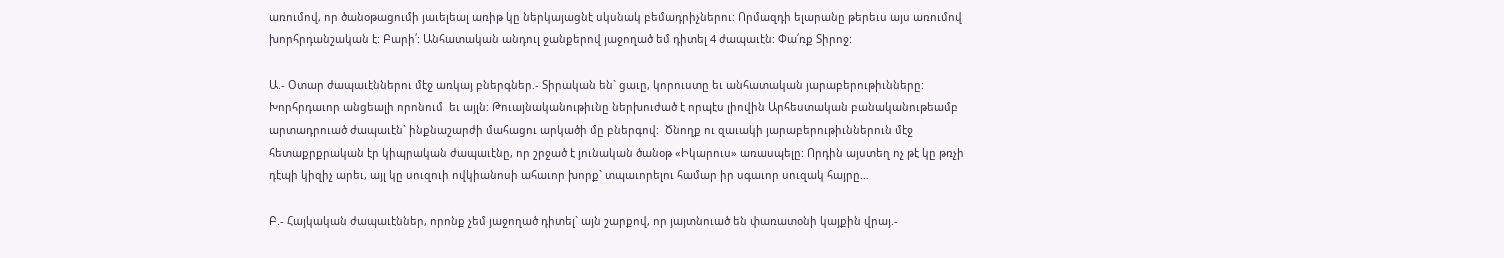առումով, որ ծանօթացումի յաւելեալ առիթ կը ներկայացնէ սկսնակ բեմադրիչներու: Որմազդի ելարանը թերեւս այս առումով խորհրդանշական է: Բարի՛: Անհատական անդուլ ջանքերով յաջողած եմ դիտել 4 ժապաւէն: Փա՛ռք Տիրոջ:

Ա.- Օտար ժապաւէններու մէջ առկայ բներգներ.- Տիրական են` ցաւը, կորուստը եւ անհատական յարաբերութիւնները: Խորհրդաւոր անցեալի որոնում  եւ այլն: Թուայնականութիւնը ներխուժած է որպէս լիովին Արհեստական բանականութեամբ արտադրուած ժապաւէն` ինքնաշարժի մահացու արկածի մը բներգով:  Ծնողք ու զաւակի յարաբերութիւններուն մէջ հետաքրքրական էր կիպրական ժապաւէնը, որ շրջած է յունական ծանօթ «Իկարուս» առասպելը: Որդին այստեղ ոչ թէ կը թռչի դէպի կիզիչ արեւ, այլ կը սուզուի ովկիանոսի ահաւոր խորք` տպաւորելու համար իր սգաւոր սուզակ հայրը…

Բ.- Հայկական ժապաւէններ, որոնք չեմ յաջողած դիտել` այն շարքով, որ յայտնուած են փառատօնի կայքին վրայ.-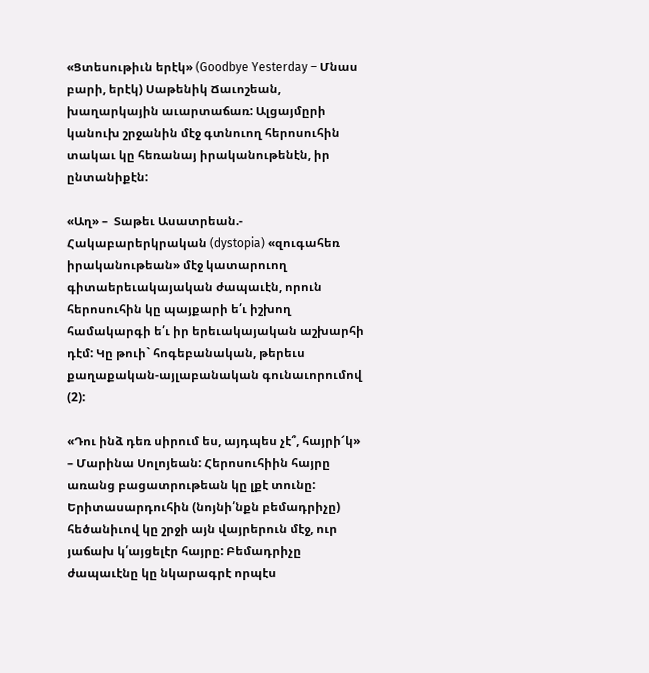«Ցտեսութիւն երէկ» (Goodbye Yesterday – Մնաս բարի, երէկ) Սաթենիկ Ճաւոշեան, խաղարկային աւարտաճառ: Ալցայմըրի կանուխ շրջանին մէջ գտնուող հերոսուհին տակաւ կը հեռանայ իրականութենէն, իր ընտանիքէն:

«Աղ» –  Տաթեւ Ասատրեան.- Հակաբարերկրական (dystopia) «զուգահեռ իրականութեան» մէջ կատարուող  գիտաերեւակայական ժապաւէն, որուն հերոսուհին կը պայքարի ե՛ւ իշխող համակարգի ե՛ւ իր երեւակայական աշխարհի դէմ: Կը թուի` հոգեբանական, թերեւս  քաղաքական-այլաբանական գունաւորումով (2):

«Դու ինձ դեռ սիրում ես, այդպես չէ՞, հայրի՜կ» – Մարինա Սոլոյեան: Հերոսուհիին հայրը առանց բացատրութեան կը լքէ տունը: Երիտասարդուհին (նոյնի՛նքն բեմադրիչը) հեծանիւով կը շրջի այն վայրերուն մէջ, ուր յաճախ կ՛այցելէր հայրը: Բեմադրիչը ժապաւէնը կը նկարագրէ որպէս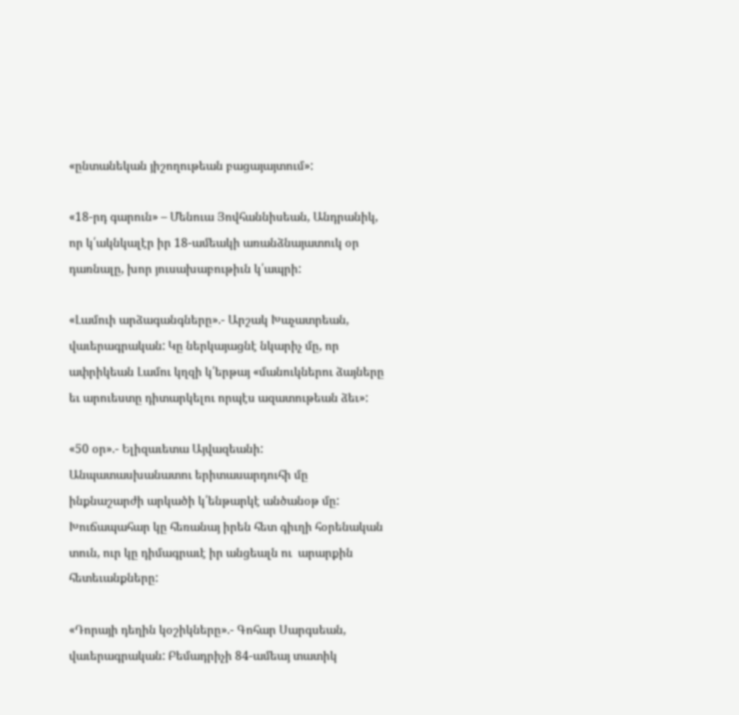«ընտանեկան յիշողութեան բացայայտում»:

«18-րդ գարուն» – Մենուա Յովհաննիսեան, Անդրանիկ, որ կ՛ակնկալէր իր 18-ամեակի առանձնայատուկ օր դառնալը, խոր յուսախաբութիւն կ՛ապրի:

«Լամուի արձագանգները».- Արշակ Խաչատրեան, վաւերագրական: Կը ներկայացնէ նկարիչ մը, որ ափրիկեան Լամու կղզի կ՛երթայ «մանուկներու ձայները եւ արուեստը դիտարկելու որպէս ազատութեան ձեւ»:

«50 օր».- Ելիզաւետա Այվազեանի: Անպատասխանատու երիտասարդուհի մը ինքնաշարժի արկածի կ՛ենթարկէ անծանօթ մը: Խուճապահար կը հեռանայ իրեն հետ գիւղի հօրենական տուն, ուր կը դիմագրաւէ իր անցեալն ու  արարքին հետեւանքները:

«Դորայի դեղին կօշիկները».- Գոհար Սարգսեան, վաւերագրական: Բեմադրիչի 84-ամեայ տատիկ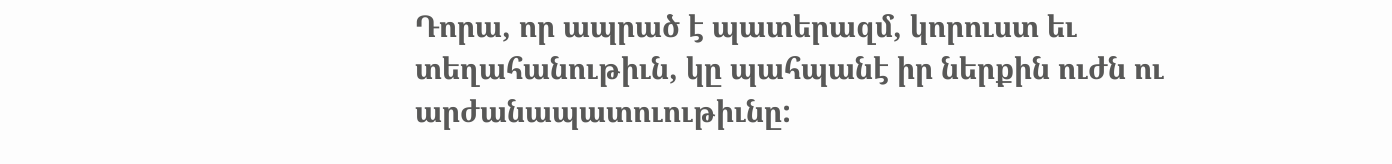Դորա, որ ապրած է պատերազմ, կորուստ եւ տեղահանութիւն, կը պահպանէ իր ներքին ուժն ու արժանապատուութիւնը: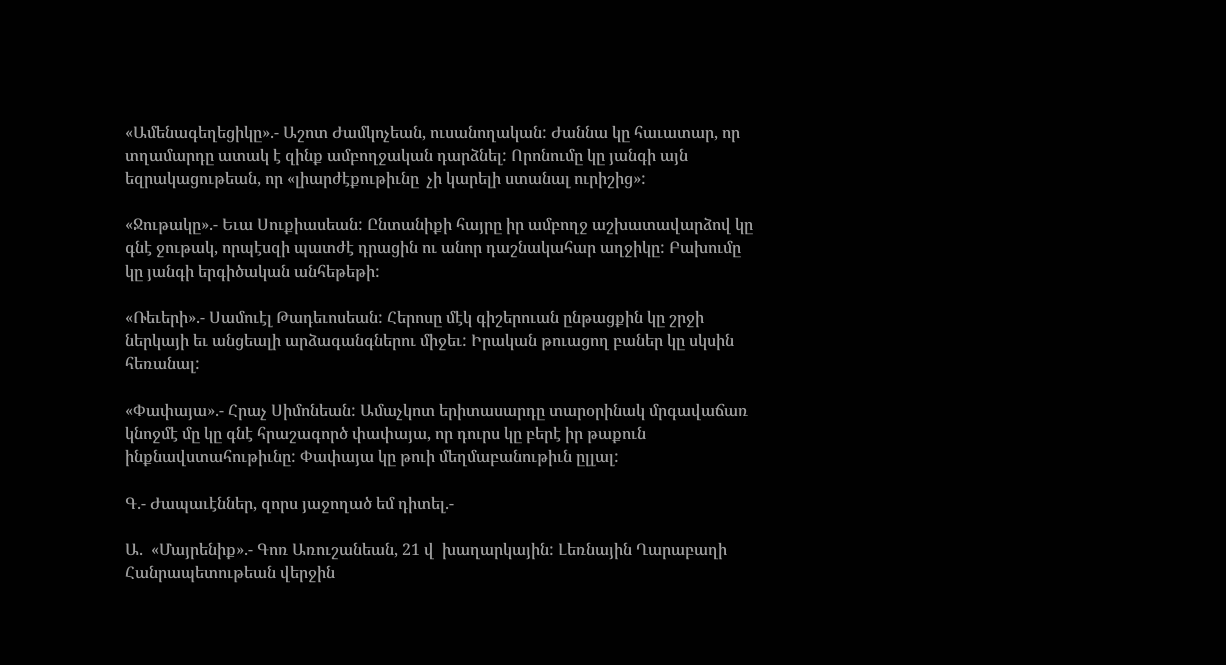«Ամենագեղեցիկը».- Աշոտ Ժամկոչեան, ուսանողական: Ժաննա կը հաւատար, որ տղամարդը ատակ է զինք ամբողջական դարձնել: Որոնումը կը յանգի այն եզրակացութեան, որ «լիարժէքութիւնը  չի կարելի ստանալ ուրիշից»:

«Ջութակը».- Եւա Սուքիասեան: Ընտանիքի հայրը իր ամբողջ աշխատավարձով կը գնէ ջութակ, որպէսզի պատժէ դրացին ու անոր դաշնակահար աղջիկը: Բախումը կը յանգի երգիծական անհեթեթի:

«Ռեւերի».- Սամուէլ Թադեւոսեան: Հերոսը մէկ գիշերուան ընթացքին կը շրջի ներկայի եւ անցեալի արձագանգներու միջեւ: Իրական թուացող բաներ կը սկսին հեռանալ:

«Փափայա».- Հրաչ Սիմոնեան: Ամաչկոտ երիտասարդը տարօրինակ մրգավաճառ կնոջմէ մը կը գնէ հրաշագործ փափայա, որ դուրս կը բերէ իր թաքուն ինքնավստահութիւնը: Փափայա կը թուի մեղմաբանութիւն ըլլալ:

Գ.- Ժապաւէններ, զորս յաջողած եմ դիտել.-

Ա.  «Մայրենիք».- Գոռ Առուշանեան, 21 վ  խաղարկային: Լեռնային Ղարաբաղի Հանրապետութեան վերջին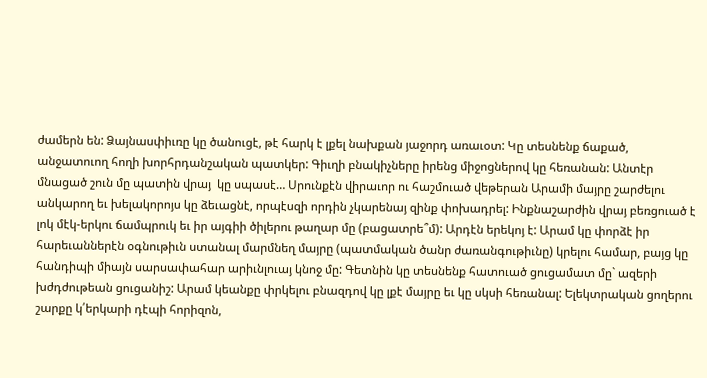ժամերն են: Ձայնասփիւռը կը ծանուցէ, թէ հարկ է լքել նախքան յաջորդ առաւօտ: Կը տեսնենք ճաքած, անջատուող հողի խորհրդանշական պատկեր: Գիւղի բնակիչները իրենց միջոցներով կը հեռանան: Անտէր մնացած շուն մը պատին վրայ  կը սպասէ… Սրունքէն վիրաւոր ու հաշմուած վեթերան Արամի մայրը շարժելու անկարող եւ խելակորոյս կը ձեւացնէ, որպէսզի որդին չկարենայ զինք փոխադրել: Ինքնաշարժին վրայ բեռցուած է լոկ մէկ-երկու ճամպրուկ եւ իր այգիի ծիլերու թաղար մը (բացատրե՞մ): Արդէն երեկոյ է: Արամ կը փորձէ իր հարեւաններէն օգնութիւն ստանալ մարմնեղ մայրը (պատմական ծանր ժառանգութիւնը) կրելու համար, բայց կը հանդիպի միայն սարսափահար արիւնլուայ կնոջ մը: Գետնին կը տեսնենք հատուած ցուցամատ մը` ազերի խժդժութեան ցուցանիշ: Արամ կեանքը փրկելու բնազդով կը լքէ մայրը եւ կը սկսի հեռանալ: Ելեկտրական ցողերու շարքը կ՛երկարի դէպի հորիզոն,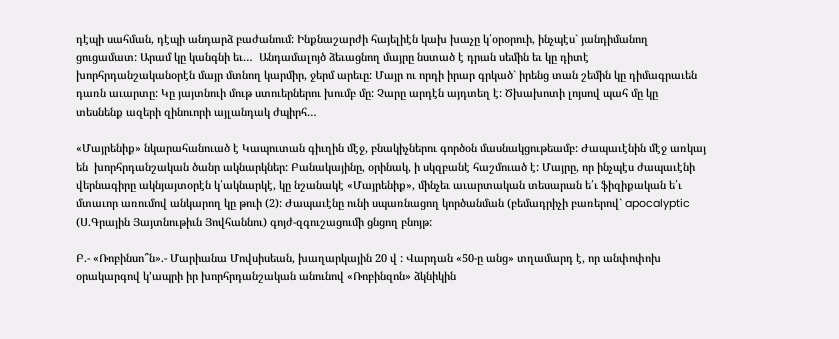դէպի սահման, դէպի անդարձ բաժանում: Ինքնաշարժի հայելիէն կախ խաչը կ՛օրօրուի, ինչպէս` յանդիմանող ցուցամատ: Արամ կը կանգնի եւ…  Անդամալոյծ ձեւացնող մայրը նստած է դրան սեմին եւ կը դիտէ խորհրդանշականօրէն մայր մտնող կարմիր, ջերմ արեւը: Մայր ու որդի իրար գրկած` իրենց տան շեմին կը դիմագրաւեն դառն աւարտը: Կը յայտնուի մութ ստուերներու խումբ մը: Չարը արդէն այդտեղ է: Ծխախոտի լոյսով պահ մը կը տեսնենք ազերի զինուորի այլանդակ ժպիրհ…

«Մայրենիք» նկարահանուած է Կապուտան գիւղին մէջ, բնակիչներու գործօն մասնակցութեամբ: Ժապաւէնին մէջ առկայ են  խորհրդանշական ծանր ակնարկներ: Բանակայինը, օրինակ, ի սկզբանէ հաշմուած է: Մայրը, որ ինչպէս ժապաւէնի վերնագիրը ակնյայտօրէն կ՛ակնարկէ, կը նշանակէ «Մայրենիք», մինչեւ աւարտական տեսարան ե՛ւ ֆիզիքական ե՛ւ մտաւոր առումով անկարող կը թուի (2): Ժապաւէնը ունի սպառնացող կործանման (բեմադրիչի բառերով` apocalyptic (Ս.Գրային Յայտնութիւն Յովհաննու) գոյժ-զգուշացումի ցնցող բնոյթ:

Բ.- «Ռոբինսո՞ն».- Մարիանա Մովսիսեան, խաղարկային 20 վ : Վարդան «50-ը անց» տղամարդ է, որ անփոփոխ օրակարգով կ’ապրի իր խորհրդանշական անունով «Ռոբինզոն» ձկնիկին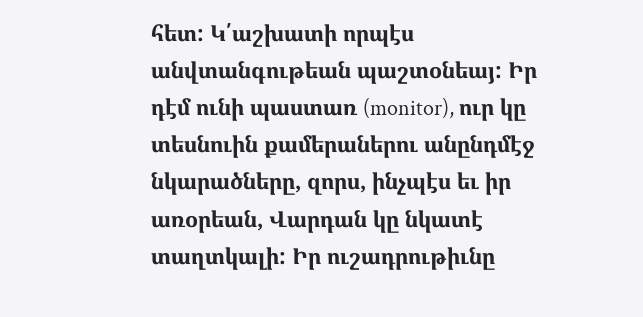հետ: Կ՛աշխատի որպէս անվտանգութեան պաշտօնեայ: Իր դէմ ունի պաստառ (monitor), ուր կը տեսնուին քամերաներու անընդմէջ նկարածները, զորս, ինչպէս եւ իր առօրեան, Վարդան կը նկատէ տաղտկալի: Իր ուշադրութիւնը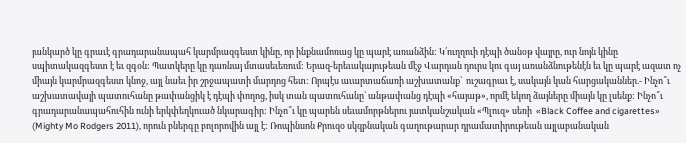յանկարծ կը գրաւէ գրադարանապահ կարմրազգեստ կինը, որ ինքնամոռաց կը պարէ առանձին: Կ՛ուղղուի դէպի ծանօթ վայրը, ուր նոյն կինը  սպիտակազգեստ է եւ զգօն: Պատկերը կը դառնայ մտասեւեռում: Երազ-երեւակայութեան մէջ Վարդան դուրս կու գայ առանձնութենէն եւ կը պարէ ազատ ոչ միայն կարմրազգեստ կնոջ, այլ նաեւ իր շրջապատի մարդոց հետ: Որպէս աւարտաճառի աշխատանք`  ուշագրաւ է, սակայն կան հարցականներ.- Ինչո՞ւ աշխատավայի պատուհանը թափանցիկ է դէպի փողոց, իսկ տան պատուհանը` անթափանց դէպի «հայաթ», որմէ եկող ձայները միայն կը լսենք: Ինչո՞ւ գրադարանապահուհին ունի երկփեղկուած նկարագիր: Ինչո՞ւ կը պարեն սեւամորթներու յատկանշական «Պլուզ» սեռի  «Black Coffee and cigarettes» (Mighty Mo Rodgers 2011), որուն բներգը բոլորովին այլ է: Ռոպինսոն Քրուզօ սկզբնական գաղութարար դրամատիրութեան այլաբանական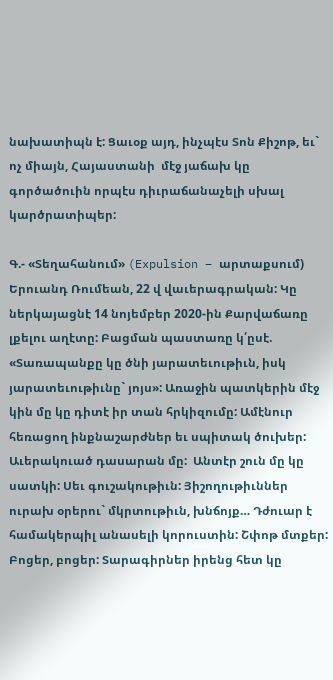նախատիպն է: Ցաւօք այդ, ինչպէս Տոն Քիշոթ, եւ` ոչ միայն, Հայաստանի  մէջ յաճախ կը գործածուին որպէս դիւրաճանաչելի սխալ կարծրատիպեր:

Գ.- «Տեղահանում» (Expulsion – արտաքսում) Երուանդ Ռումեան, 22 վ վաւերագրական: Կը ներկայացնէ 14 նոյեմբեր 2020-ին Քարվաճառը լքելու աղէտը: Բացման պաստառը կ՛ըսէ.   «Տառապանքը կը ծնի յարատեւութիւն, իսկ յարատեւութիւնը` յոյս»: Առաջին պատկերին մէջ կին մը կը դիտէ իր տան հրկիզումը: Ամէնուր հեռացող ինքնաշարժներ եւ սպիտակ ծուխեր: Աւերակուած դասարան մը:  Անտէր շուն մը կը սատկի: Սեւ գուշակութիւն: Յիշողութիւններ ուրախ օրերու` մկրտութիւն, խնճոյք… Դժուար է համակերպիլ անասելի կորուստին: Շփոթ մտքեր: Բոցեր, բոցեր: Տարագիրներ իրենց հետ կը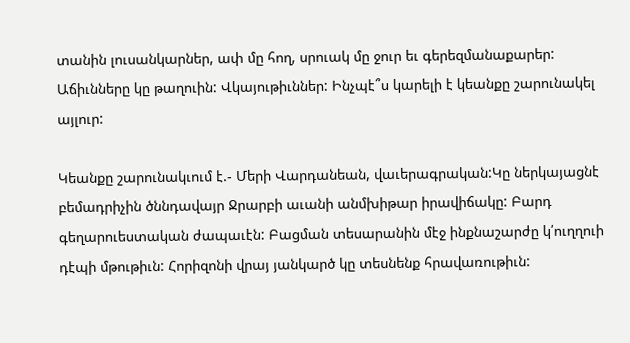տանին լուսանկարներ, ափ մը հող, սրուակ մը ջուր եւ գերեզմանաքարեր: Աճիւնները կը թաղուին: Վկայութիւններ: Ինչպէ՞ս կարելի է կեանքը շարունակել այլուր:

Կեանքը շարունակւում է.- Մերի Վարդանեան, վաւերագրական:Կը ներկայացնէ բեմադրիչին ծննդավայր Ջրարբի աւանի անմխիթար իրավիճակը: Բարդ գեղարուեստական ժապաւէն: Բացման տեսարանին մէջ ինքնաշարժը կ՛ուղղուի դէպի մթութիւն: Հորիզոնի վրայ յանկարծ կը տեսնենք հրավառութիւն: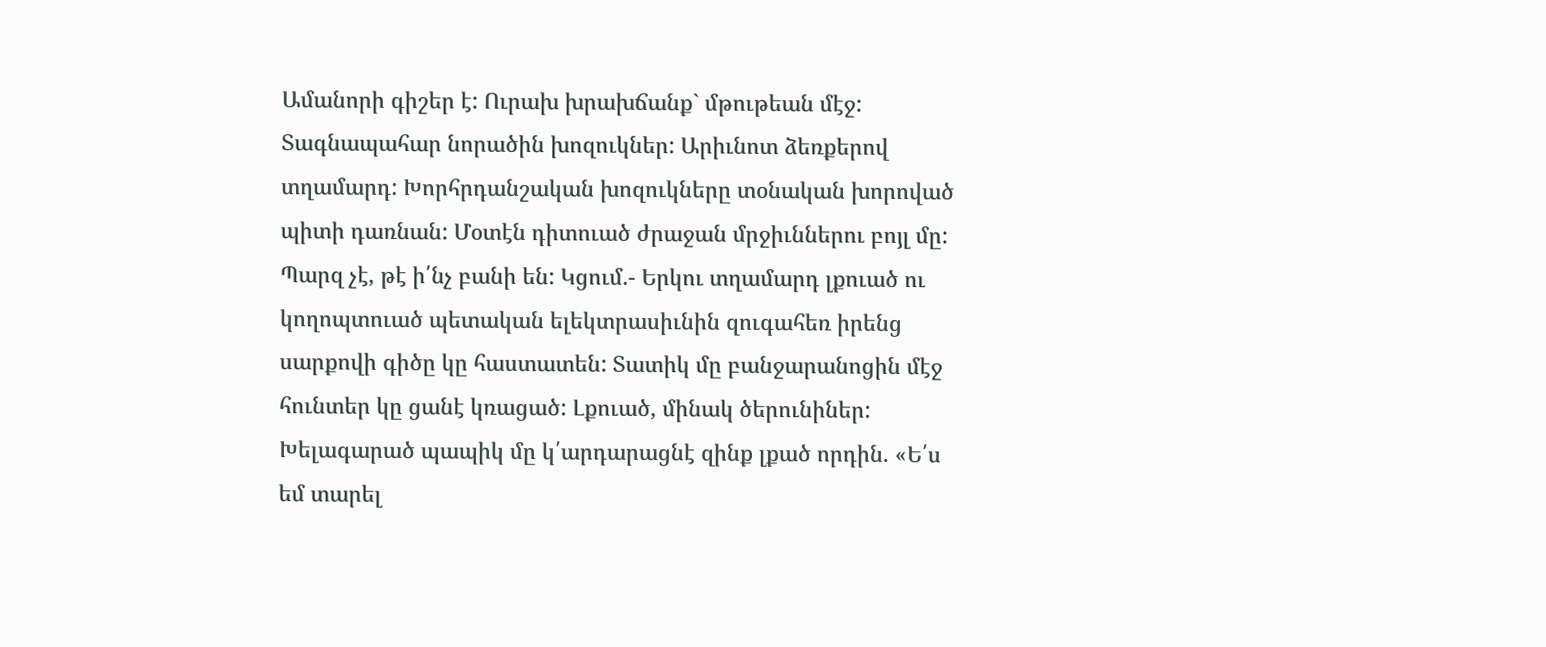Ամանորի գիշեր է: Ուրախ խրախճանք` մթութեան մէջ: Տագնապահար նորածին խոզուկներ: Արիւնոտ ձեռքերով տղամարդ: Խորհրդանշական խոզուկները տօնական խորոված պիտի դառնան: Մօտէն դիտուած ժրաջան մրջիւններու բոյլ մը: Պարզ չէ, թէ ի՛նչ բանի են: Կցում.- Երկու տղամարդ լքուած ու կողոպտուած պետական ելեկտրասիւնին զուգահեռ իրենց սարքովի գիծը կը հաստատեն: Տատիկ մը բանջարանոցին մէջ հունտեր կը ցանէ կռացած: Լքուած, մինակ ծերունիներ: Խելագարած պապիկ մը կ՛արդարացնէ զինք լքած որդին. «Ե՛ս եմ տարել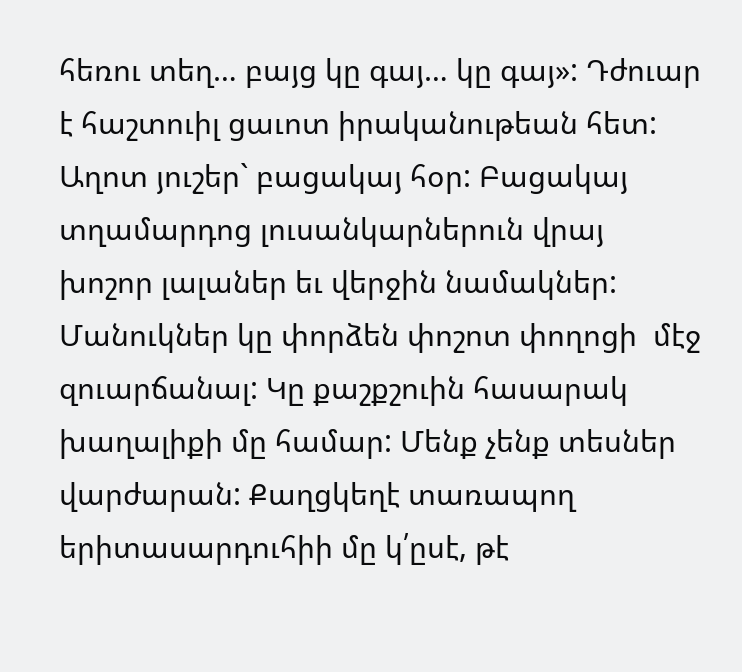հեռու տեղ… բայց կը գայ… կը գայ»: Դժուար է հաշտուիլ ցաւոտ իրականութեան հետ: Աղոտ յուշեր` բացակայ հօր: Բացակայ տղամարդոց լուսանկարներուն վրայ խոշոր լալաներ եւ վերջին նամակներ: Մանուկներ կը փորձեն փոշոտ փողոցի  մէջ զուարճանալ: Կը քաշքշուին հասարակ խաղալիքի մը համար: Մենք չենք տեսներ վարժարան: Քաղցկեղէ տառապող երիտասարդուհիի մը կ՛ըսէ, թէ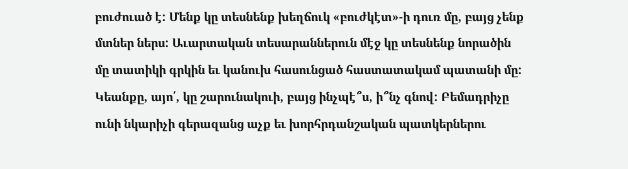բուժուած է: Մենք կը տեսնենք խեղճուկ «բուժկէտ»-ի դուռ մը, բայց չենք մտներ ներս: Աւարտական տեսարաններուն մէջ կը տեսնենք նորածին մը տատիկի գրկին եւ կանուխ հասունցած հաստատակամ պատանի մը: Կեանքը, այո՛, կը շարունակուի, բայց ինչպէ՞ս, ի՞նչ գնով: Բեմադրիչը ունի նկարիչի գերազանց աչք եւ խորհրդանշական պատկերներու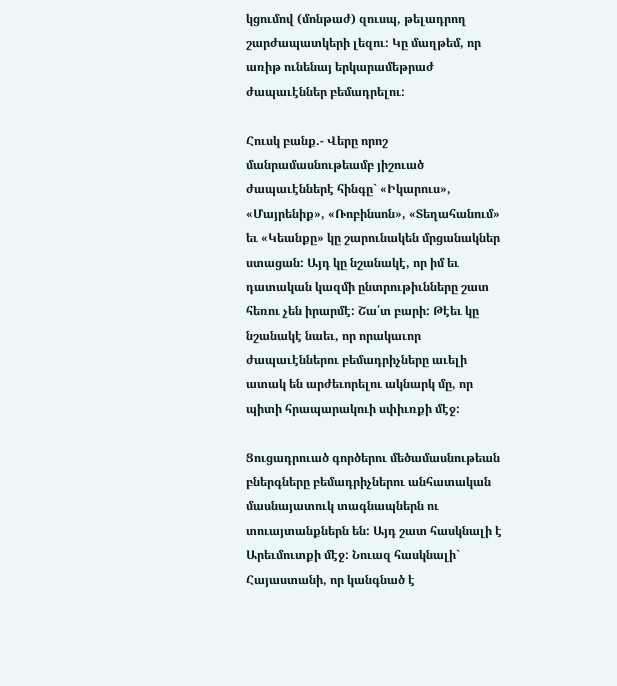կցումով (մոնթաժ) զուսպ, թելադրող շարժապատկերի լեզու: Կը մաղթեմ, որ առիթ ունենայ երկարամեթրաժ ժապաւէններ բեմադրելու:

Հուսկ բանք.- Վերը որոշ մանրամասնութեամբ յիշուած ժապաւէններէ հինգը` «Իկարուս», «Մայրենիք», «Ռոբինսոն», «Տեղահանում» եւ «Կեանքը» կը շարունակեն մրցանակներ ստացան: Այդ կը նշանակէ, որ իմ եւ դատական կազմի ընտրութիւնները շատ հեռու չեն իրարմէ: Շա՛տ բարի: Թէեւ կը նշանակէ նաեւ, որ որակաւոր ժապաւէններու բեմադրիչները աւելի ատակ են արժեւորելու ակնարկ մը, որ պիտի հրապարակուի սփիւռքի մէջ:

Ցուցադրուած գործերու մեծամասնութեան բներգները բեմադրիչներու անհատական մասնայատուկ տագնապներն ու տուայտանքներն են: Այդ շատ հասկնալի է Արեւմուտքի մէջ: Նուազ հասկնալի` Հայաստանի, որ կանգնած է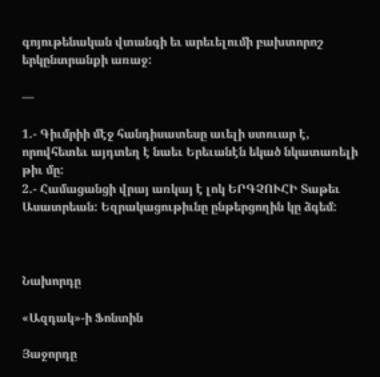գոյութենական վտանգի եւ արեւելումի բախտորոշ երկընտրանքի առաջ:

—

1.- Գիւմրիի մէջ հանդիսատեսը աւելի ստուար է, որովհետեւ այդտեղ է նաեւ Երեւանէն եկած նկատառելի թիւ մը:
2.- Համացանցի վրայ առկայ է լոկ ԵՐԳՉՈՒՀԻ Տաթեւ Ասատրեան: Եզրակացութիւնը ընթերցողին կը ձգեմ:



Նախորդը

«Ազդակ»-ի Ֆոնտին

Յաջորդը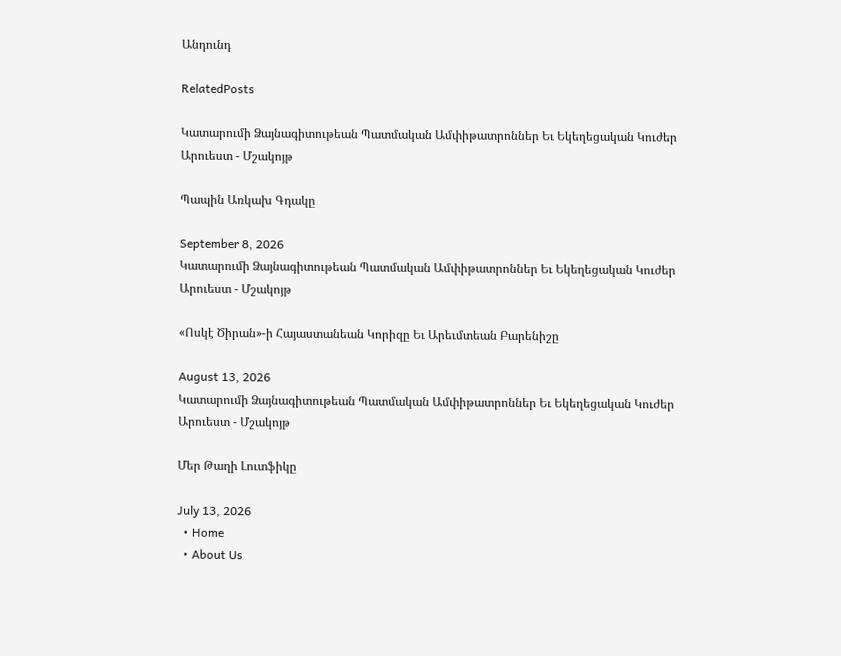Անդունդ

RelatedPosts

Կատարումի Ձայնագիտութեան Պատմական Ամփիթատրոններ Եւ Եկեղեցական Կուժեր
Արուեստ - Մշակոյթ

Պապին Առկախ Գդակը

September 8, 2026
Կատարումի Ձայնագիտութեան Պատմական Ամփիթատրոններ Եւ Եկեղեցական Կուժեր
Արուեստ - Մշակոյթ

«Ոսկէ Ծիրան»-ի Հայաստանեան Կորիզը Եւ Արեւմտեան Բարենիշը

August 13, 2026
Կատարումի Ձայնագիտութեան Պատմական Ամփիթատրոններ Եւ Եկեղեցական Կուժեր
Արուեստ - Մշակոյթ

Մեր Թաղի Լուտֆիկը

July 13, 2026
  • Home
  • About Us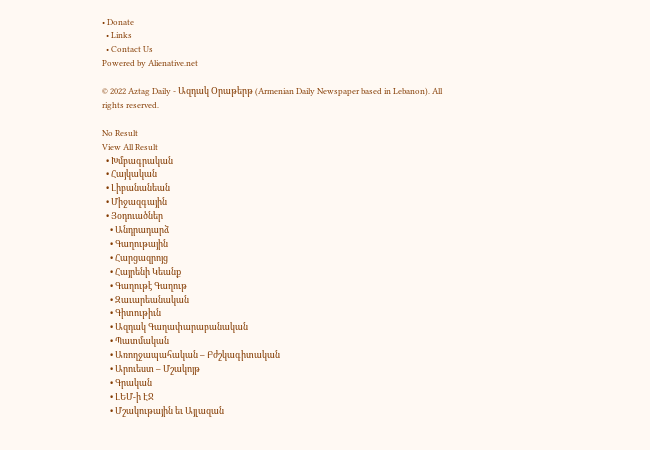• Donate
  • Links
  • Contact Us
Powered by Alienative.net

© 2022 Aztag Daily - Ազդակ Օրաթերթ (Armenian Daily Newspaper based in Lebanon). All rights reserved.

No Result
View All Result
  • Խմբագրական
  • Հայկական
  • Լիբանանեան
  • Միջազգային
  • Յօդուածներ
    • Անդրադարձ
    • Գաղութային
    • Հարցազրոյց
    • Հայրենի Կեանք
    • Գաղութէ Գաղութ
    • Զաւարեանական
    • Գիտութիւն
    • Ազդակ Գաղափարաբանական
    • Պատմական
    • Առողջապահական – Բժշկագիտական
    • Արուեստ – Մշակոյթ
    • Գրական
    • ԼԵՄ-ի ԷՋ
    • Մշակութային եւ Այլազան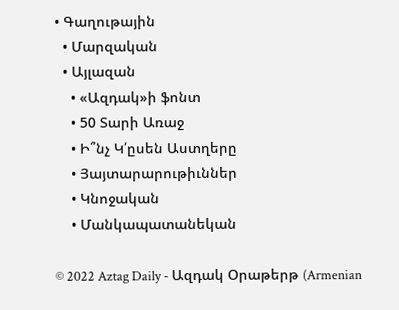• Գաղութային
  • Մարզական
  • Այլազան
    • «Ազդակ»ի ֆոնտ
    • 50 Տարի Առաջ
    • Ի՞նչ Կ՛ըսեն Աստղերը
    • Յայտարարութիւններ
    • Կնոջական
    • Մանկապատանեկան

© 2022 Aztag Daily - Ազդակ Օրաթերթ (Armenian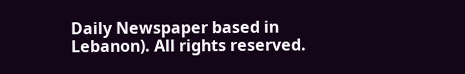Daily Newspaper based in Lebanon). All rights reserved.